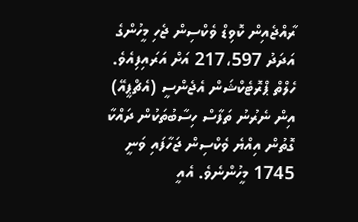ރާއްޖެއިން ކޮވިޑް ވެކްސިން ޖެހި މީހުންގެ އަދަދު 217،597 އަށް އަރައިފިއެވެ.
ހެލްތް ޕްރޮޓެކްޝަން އެޖެންސީ (އެޗްޕީއޭ) އިން ނެރުނު ތަފާސް ހިސާބުތަކުން ދައްކާ ގޮތުން އިއްޔެ ވެކްސިން ޖަހާފައި ވަނީ 1745 މީހުންނެވެ. އެއީ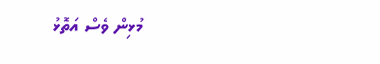މުޅިން ވެސް އަތޮޅު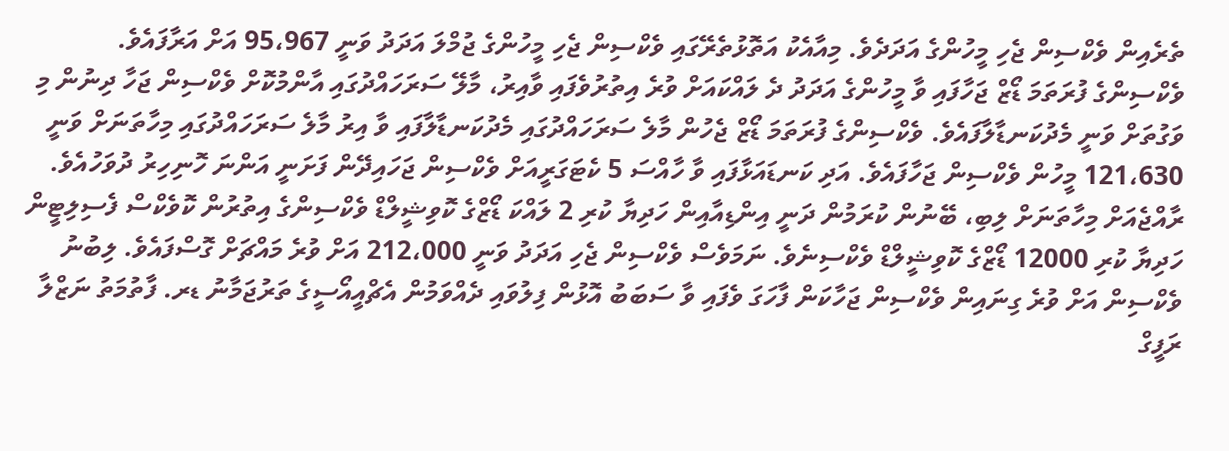ތެރެއިން ވެކްސިން ޖެހި މީހުންގެ އަދަދެވެ. މިއާއެކު އަތޮޅުތެރޭގައި ވެކްސިން ޖެހި މީހުންގެ ޖުމްލަ އަދަދު ވަނީ 95،967 އަށް އަރާފައެވެ.
ވެކްސިންގެ ފުރަތަމަ ޑޯޒް ޖަހާފައި ވާ މީހުންގެ އަދަދު ދެ ލައްކައަށް ވުރެ އިތުރުވެފައި ވާއިރު، މާލޭ ސަރަހައްދުގައި އާންމުކޮށް ވެކްސިން ޖަހާ ދިނުން މި ވަގުތަށް ވަނީ މެދުކަނޑާލާފައެވެ. ވެކްސިންގެ ފުރަތަމަ ޑޯޒް ޖެހުން މާލެ ސަރަހައްދުގައި މެދުކަނޑާލާފައި ވާ އިރު މާލެ ސަރަހައްދުގައި މިހާތަނަށް ވަނީ 121،630 މީހުން ވެކްސިން ޖަހާފައެވެ. އަދި ކަނޑައަޅާފައި ވާ ހާއްސަ 5 ކެޓަގަރީއަށް ވެކްސިން ޖަހައިދޭން ފަށަނީ އަންނަ ހޮނިހިރު ދުވަހުއެވެ.
ރާއްޖެއަށް މިހާތަނަށް ލިބި، ބޭނުން ކުރަމުން ދަނީ އިންޑިއާއިން ހަދިޔާ ކުރި 2 ލައްކަ ޑޯޒްގެ ކޮވިޝީލްޑް ވެކްސިންގެ އިތުރުން ކޮވެކްސް ފެސިލިޓީން ހަދިޔާ ކުރި 12000 ޑޯޒްގެ ކޮވިޝީލްޑް ވެކްސިނެވެ. ނަމަވެސް ވެކްސިން ޖެހި އަދަދު ވަނީ 212،000 އަށް ވުރެ މައްޗަށް ގޮސްފައެވެ. ލިބުނު ވެކްސިން އަށް ވުރެ ގިނައިން ވެކްސިން ޖަހާކަން ފާހަގަ ވެފައި ވާ ސަބަބު އޮޅުން ފިލުވައި ދެއްވަމުން އެޗްއީއޯސީގެ ތަރުޖަމާނު ޑރ. ފާތުމަތު ނަޒްލާ ރަފީގް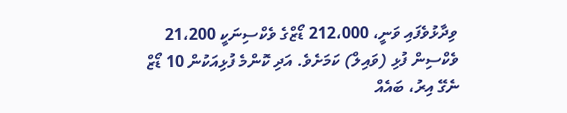ވިދާޅުވެފައި ވަނީ، 212،000 ޑޯޒްގެ ވެކްސިނަކީ 21،200 ވެކްސިން ފުޅި (ވައިލް) ކަމަށެވެ. އަދި ކޮންމެ ފުޅިއަކުން 10 ޑޯޒް ނެގޭ އިރު، ބައެއް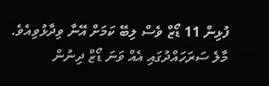ފުޅިން 11 ޑޯޒް ވެސް ލިބޭ ކަމަށް އޭނާ ވިދާޅުވިއެވެ.
މާލެ ސަރަހައްދުގައި އެއް ވަނަ ޑޯޒް ދިނުން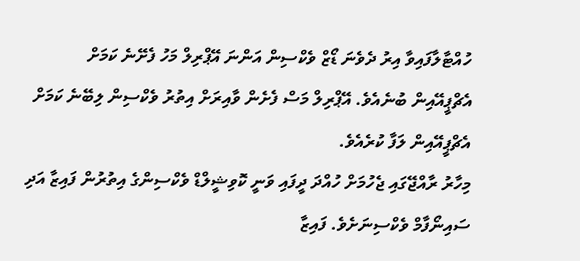ހުއްޓާލާފައިވާ އިރު ދެވެނަ ޑޯޒް ވެކްސިން އަންނަ އޭޕްރިލް މަހު ފެށޭނެ ކަމަށް އެޗްޕީއޭއިން ބުނެއެވެ. އޭޕްރިލް މަސް ފެށެން ވާއިރަށް އިތުރު ވެކްސިން ލިބޭނެ ކަމަށް އެޗްޕީއޭއިން ލަފާ ކުރެއެވެ.
މިހާރު ރާއްޖޭގައި ޖެހުމަށް ހުއްދަ ދީފައި ވަނީ ކޮވިޝީލްޑް ވެކްސިންގެ އިތުރުން ފައިޒާ އަދި ސައިނޯފާމް ވެކްސިނަށެވެ. ފައިޒާ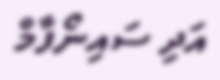އަދި ސައިނޯފާމް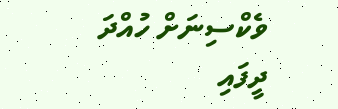ވެކްސިނަށް ހުއްދަ ދީފައި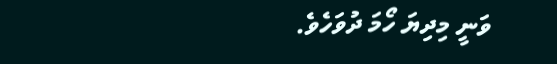ވަނީ މިދިޔަ ހޯމަ ދުވަހެވެ.